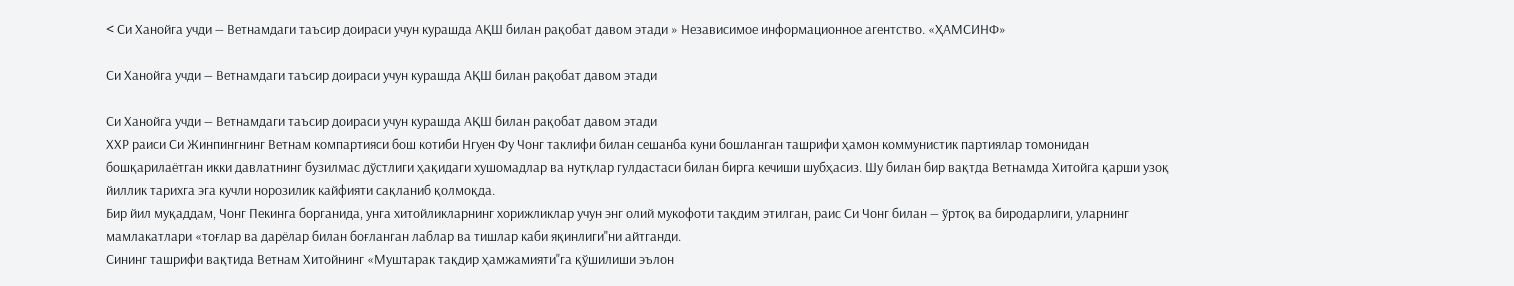< Си Ханойга учди — Ветнамдаги таъсир доираси учун курашда АҚШ билан рақобат давом этади » Независимое информационное агентство. «ҲАМСИНФ»

Си Ханойга учди — Ветнамдаги таъсир доираси учун курашда АҚШ билан рақобат давом этади

Си Ханойга учди — Ветнамдаги таъсир доираси учун курашда АҚШ билан рақобат давом этади
ХХР раиси Си Жинпингнинг Ветнам компартияси бош котиби Нгуен Фу Чонг таклифи билан сешанба куни бошланган ташрифи ҳамон коммунистик партиялар томонидан бошқарилаётган икки давлатнинг бузилмас дўстлиги ҳақидаги хушомадлар ва нутқлар гулдастаси билан бирга кечиши шубҳасиз. Шу билан бир вақтда Ветнамда Хитойга қарши узоқ йиллик тарихга эга кучли норозилик кайфияти сақланиб қолмоқда.
Бир йил муқаддам, Чонг Пекинга борганида, унга хитойликларнинг хорижликлар учун энг олий мукофоти тақдим этилган, раис Си Чонг билан — ўртоқ ва биродарлиги, уларнинг мамлакатлари «тоғлар ва дарёлар билан боғланган лаблар ва тишлар каби яқинлиги"ни айтганди.
Сининг ташрифи вақтида Ветнам Хитойнинг «Муштарак тақдир ҳамжамияти"га қўшилиши эълон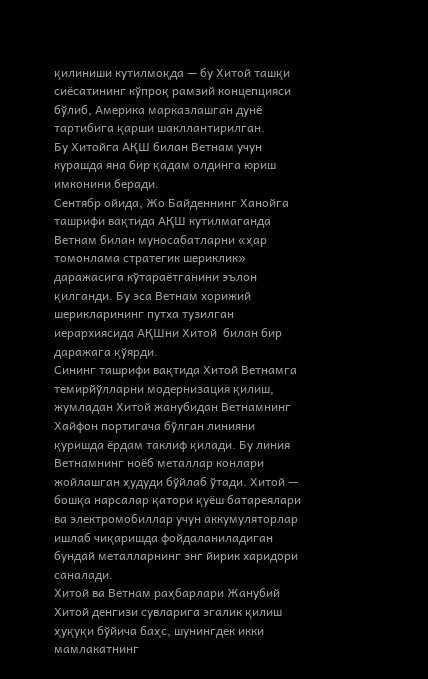қилиниши кутилмоқда — бу Хитой ташқи сиёсатининг кўпроқ рамзий концепцияси бўлиб, Америка марказлашган дунё тартибига қарши шакллантирилган.
Бу Хитойга АҚШ билан Ветнам учун курашда яна бир қадам олдинга юриш имконини беради.
Сентябр ойида, Жо Байденнинг Ханойга ташрифи вақтида АҚШ кутилмаганда Ветнам билан муносабатларни «ҳар томонлама стратегик шериклик» даражасига кўтараётганини эълон қилганди. Бу эса Ветнам хорижий шерикларининг путха тузилган иерархиясида АҚШни Хитой  билан бир даражага қўярди.
Сининг ташрифи вақтида Хитой Ветнамга темирйўлларни модернизация қилиш, жумладан Хитой жанубидан Ветнамнинг Хайфон портигача бўлган линияни қуришда ёрдам таклиф қилади. Бу линия Ветнамнинг ноёб металлар конлари жойлашган ҳудуди бўйлаб ўтади. Хитой — бошқа нарсалар қатори қуёш батареялари ва электромобиллар учун аккумуляторлар ишлаб чиқаришда фойдаланиладиган бундай металларнинг энг йирик харидори саналади.
Хитой ва Ветнам раҳбарлари Жанубий Хитой денгизи сувларига эгалик қилиш ҳуқуқи бўйича баҳс, шунингдек икки мамлакатнинг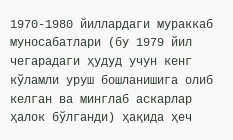1970-1980 йиллардаги мураккаб муносабатлари (бу 1979 йил чегарадаги ҳудуд учун кенг кўламли уруш бошланишига олиб келган ва минглаб аскарлар ҳалок бўлганди) ҳақида ҳеч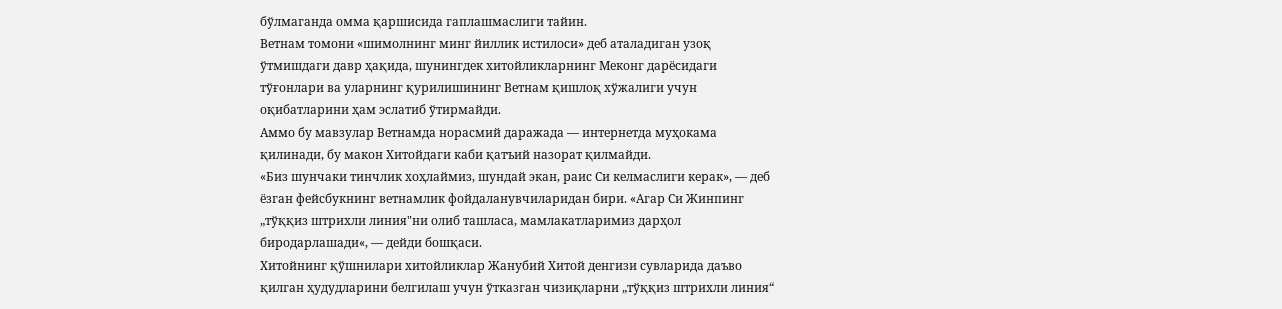бўлмаганда омма қаршисида гаплашмаслиги тайин.
Ветнам томони «шимолнинг минг йиллик истилоси» деб аталадиган узоқ ўтмишдаги давр ҳақида, шунингдек хитойликларнинг Меконг дарёсидаги тўғонлари ва уларнинг қурилишининг Ветнам қишлоқ хўжалиги учун оқибатларини ҳам эслатиб ўтирмайди.
Аммо бу мавзулар Ветнамда норасмий даражада — интернетда муҳокама қилинади, бу макон Хитойдаги каби қатъий назорат қилмайди.
«Биз шунчаки тинчлик хоҳлаймиз, шундай экан, раис Си келмаслиги керак», — деб ёзган фейсбукнинг ветнамлик фойдаланувчиларидан бири. «Агар Си Жинпинг „тўққиз штрихли линия"ни олиб ташласа, мамлакатларимиз дарҳол биродарлашади«, — дейди бошқаси.
Хитойнинг қўшнилари хитойликлар Жанубий Хитой денгизи сувларида даъво қилган ҳудудларини белгилаш учун ўтказган чизиқларни „тўққиз штрихли линия“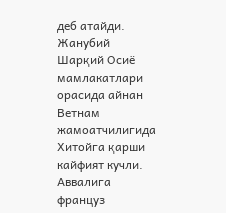деб атайди.
Жанубий Шарқий Осиё мамлакатлари орасида айнан Ветнам жамоатчилигида Хитойга қарши кайфият кучли. Аввалига француз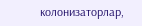колонизаторлар,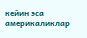кейин эса америкаликлар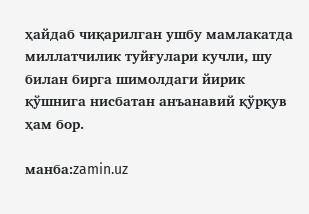ҳайдаб чиқарилган ушбу мамлакатда миллатчилик туйғулари кучли, шу билан бирга шимолдаги йирик қўшнига нисбатан анъанавий қўрқув ҳам бор.

манба:zamin.uz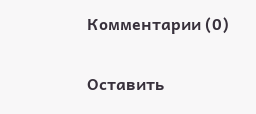Комментарии (0)

Оставить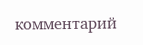комментарий